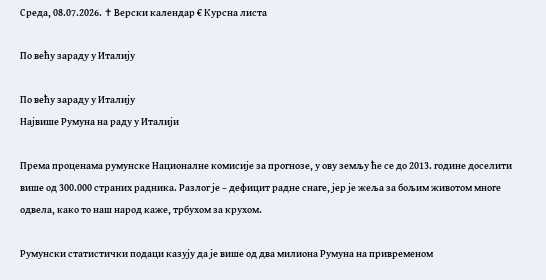Среда, 08.07.2026. ✝ Верски календар € Курсна листа

По већу зараду у Италију

По већу зараду у Италију
Највише Румуна на раду у Италији

Према проценама румунске Националне комисије за прогнозе, у ову земљу ће се до 2013. године доселити више од 300.000 страних радника. Разлог је – дефицит радне снаге, јер је жеља за бољим животом многе одвела, како то наш народ каже, трбухом за крухом.

Румунски статистички подаци казују да је више од два милиона Румуна на привременом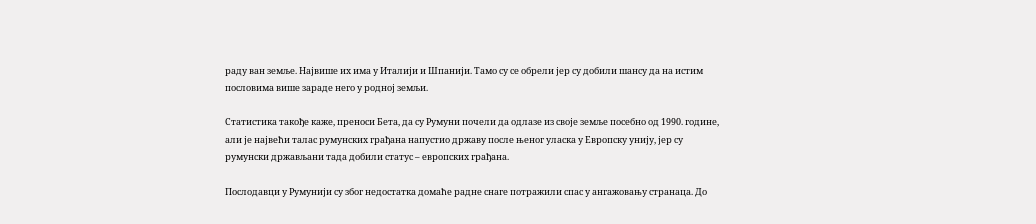раду ван земље. Највише их има у Италији и Шпанији. Тамо су се обрели јер су добили шансу да на истим пословима више зараде него у родној земљи.

Статистика такође каже, преноси Бета, да су Румуни почели да одлазе из своје земље посебно од 1990. године, али је највећи талас румунских грађана напустио државу после њеног уласка у Европску унију, јер су румунски држављани тада добили статус – европских грађана.

Послодавци у Румунији су због недостатка домаће радне снаге потражили спас у ангажовању странаца. До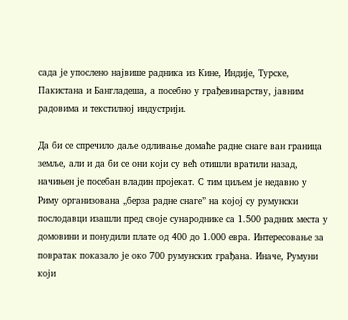сада је упослено највише радника из Кине, Индије, Турске, Пакистана и Бангладеша, а посебно у грађевинарству, јавним радовима и текстилној индустрији.

Да би се спречило даље одливање домаће радне снаге ван граница земље, али и да би се они који су већ отишли вратили назад, начињен је посебан владин пројекат. С тим циљем је недавно у Риму организована „берза радне снаге” на којој су румунски послодавци изашли пред своје сународнике са 1.500 радних места у домовини и понудили плате од 400 до 1.000 евра. Интересовање за повратак показало је око 700 румунских грађана. Иначе, Румуни који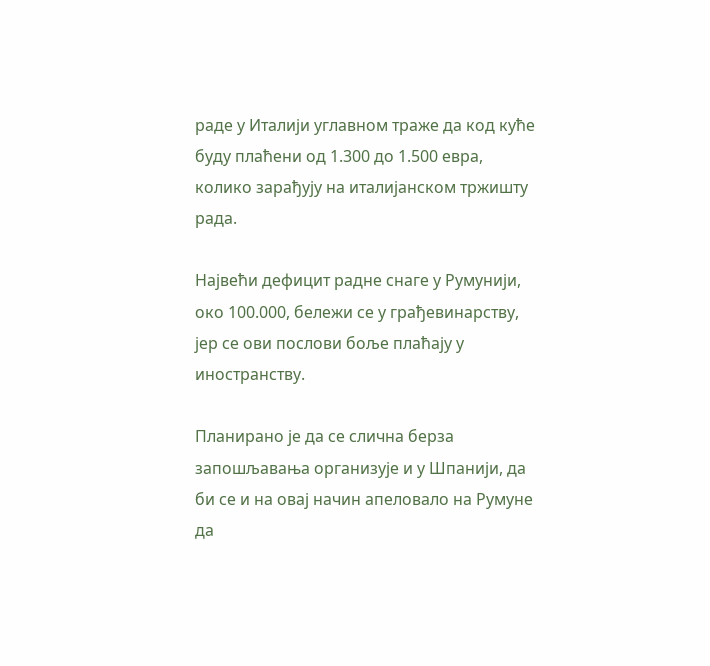раде у Италији углавном траже да код куће буду плаћени од 1.300 до 1.500 евра, колико зарађују на италијанском тржишту рада.

Највећи дефицит радне снаге у Румунији, око 100.000, бележи се у грађевинарству, јер се ови послови боље плаћају у иностранству.

Планирано је да се слична берза запошљавања организује и у Шпанији, да би се и на овај начин апеловало на Румуне да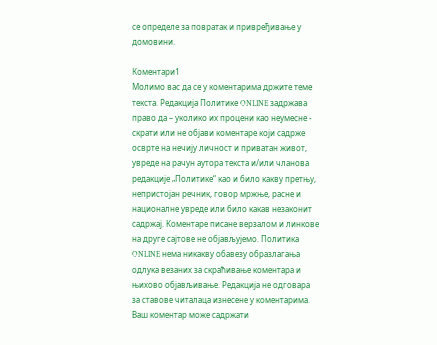се определе за повратак и привређивање у домовини.

Коментари1
Молимо вас да се у коментарима држите теме текста. Редакција Политике ONLINE задржава право да – уколико их процени као неумесне - скрати или не објави коментаре који садрже осврте на нечију личност и приватан живот, увреде на рачун аутора текста и/или чланова редакције „Политике“ као и било какву претњу, непристојан речник, говор мржње, расне и националне увреде или било какав незаконит садржај. Коментаре писане верзалом и линкове на друге сајтове не објављујемо. Политика ONLINE нема никакву обавезу образлагања одлука везаних за скраћивање коментара и њихово објављивање. Редакција не одговара за ставове читалаца изнесене у коментарима. Ваш коментар може садржати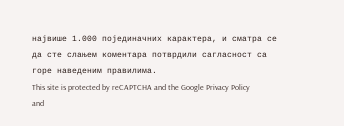највише 1.000 појединачних карактера, и сматра се да сте слањем коментара потврдили сагласност са горе наведеним правилима.
This site is protected by reCAPTCHA and the Google Privacy Policy and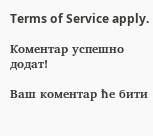Terms of Service apply.

Комeнтар успeшно додат!

Ваш комeнтар ћe бити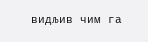видљив чим га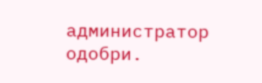администратор одобри.